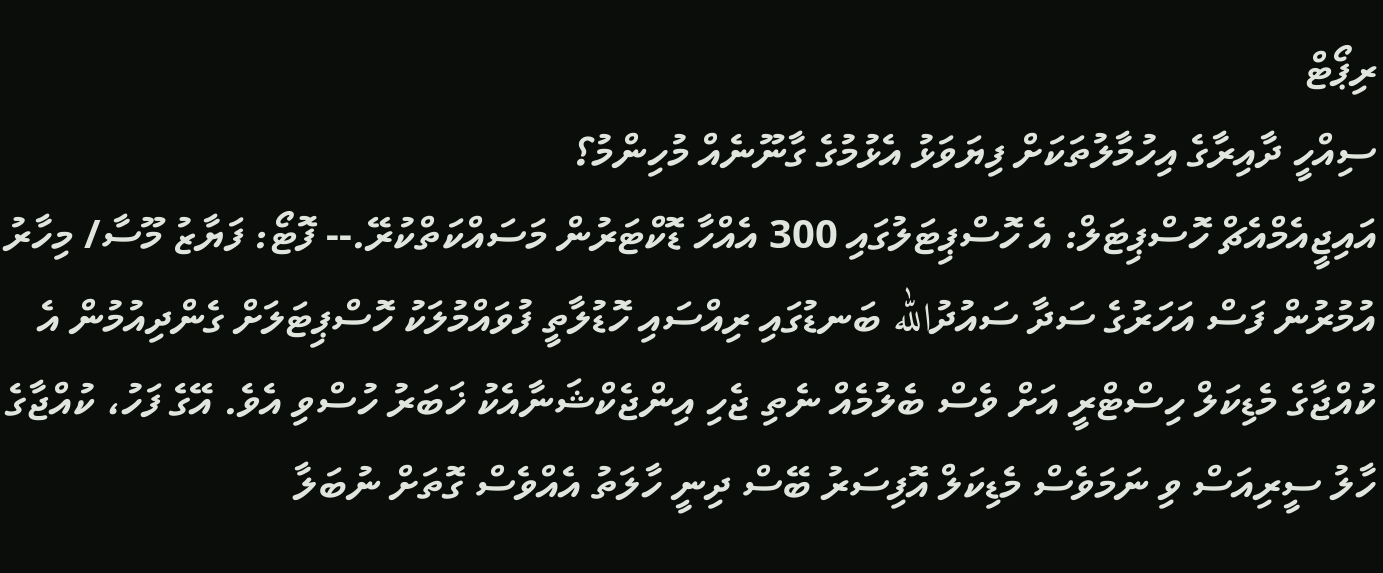ރިޕޯޓް
ސިއްހީ ދާއިރާގެ އިހުމާލުތަކަށް ފިޔަވަޅު އެޅުމުގެ ގާނޫނެއް މުހިންމު؟
އައިޖީއެމްއެޗް ހޮސްޕިޓަލް: އެ ހޮސްޕިޓަލުގައި 300 އެއްހާ ޑޮކްޓަރުން މަސައްކަތްކުރޭ.-- ފޮޓޯ: ފަޔާޒު މޫސާ/ މިހާރު
އުމުރުން ފަސް އަހަރުގެ ސަދާ ސައުދުالله ބަނޑުގައި ރިއްސައި ހޮޑުލާތީ ފުވައްމުލަކު ހޮސްޕިޓަލަށް ގެންދިއުމުން އެ ކުއްޖާގެ މެޑިކަލް ހިސްޓްރީ އަށް ވެސް ބެލުމެއް ނެތި ޖެހި އިންޖެކްޝަނާއެކު ޚަބަރު ހުސްވި އެވެ. އޭގެ ފަހު، ކުއްޖާގެ ހާލު ސީރިއަސް ވި ނަމަވެސް މެޑިކަލް އޮފިސަރު ބޭސް ދިނީ ހާލަތު އެއްވެސް ގޮތަށް ނުބަލާ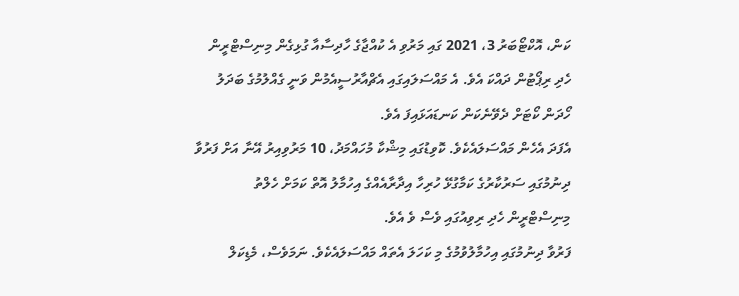ކަން، އޮކްޓޯބަރު 3، 2021 ގައި މަރުވި އެ ކުއްޖާގެ ހާދިސާއާ ގުޅިގެން މިނިސްޓްރީން ހެދި ރިޕޯޓުން ދައްކަ އެވެ. އެ މައްސަލައިގައި އެޗްއާރުސީއެމުން ވަނީ ގެއްލުމުގެ ބަދަލު ހޯދަން ކޯޓަށް ދެވޭނެކަން ކަނޑައަޅައިފަ އެވެ.
އެފަދަ އެހެން މައްސަލައެކެވެ. ކޮވިޑުގައި މިޝްކާ މުހައްމަދު، 10 މަރުވިއިރު އޭނާ އަށް ފަރުވާ ދިނުމުގައި ސަރުކާރުގެ ކަމާގުޅޭ ހުރިހާ އިދާރާއެއްގެ އިހުމާލު އޮތް ކަމަށް ހެލްތު މިނިސްޓްރީން ހެދި ރިވިއުގައި ވެސް ވެ އެވެ.
ފަރުވާ ދިނުމުގައި އިހުމާލުވުމުގެ މި ކަހަލަ އެތައް މައްސަލައެކެވެ. ނަމަވެސް، މެޑިކަލް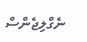ނެގްލިޖެންސް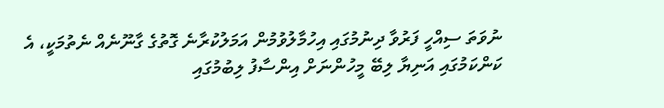ނުވަތަ ސިއްހީ ފަރުވާ ދިނުމުގައި އިހުމާލުވުމުން އަމަލުކުރާނެ ގޮތުގެ ގާނޫނެއް ނެތުމަކީ، އެ ކަންކަމުގައި އަނިޔާ ލިބޭ މީހުންނަށް އިންސާފު ލިބުމުގައި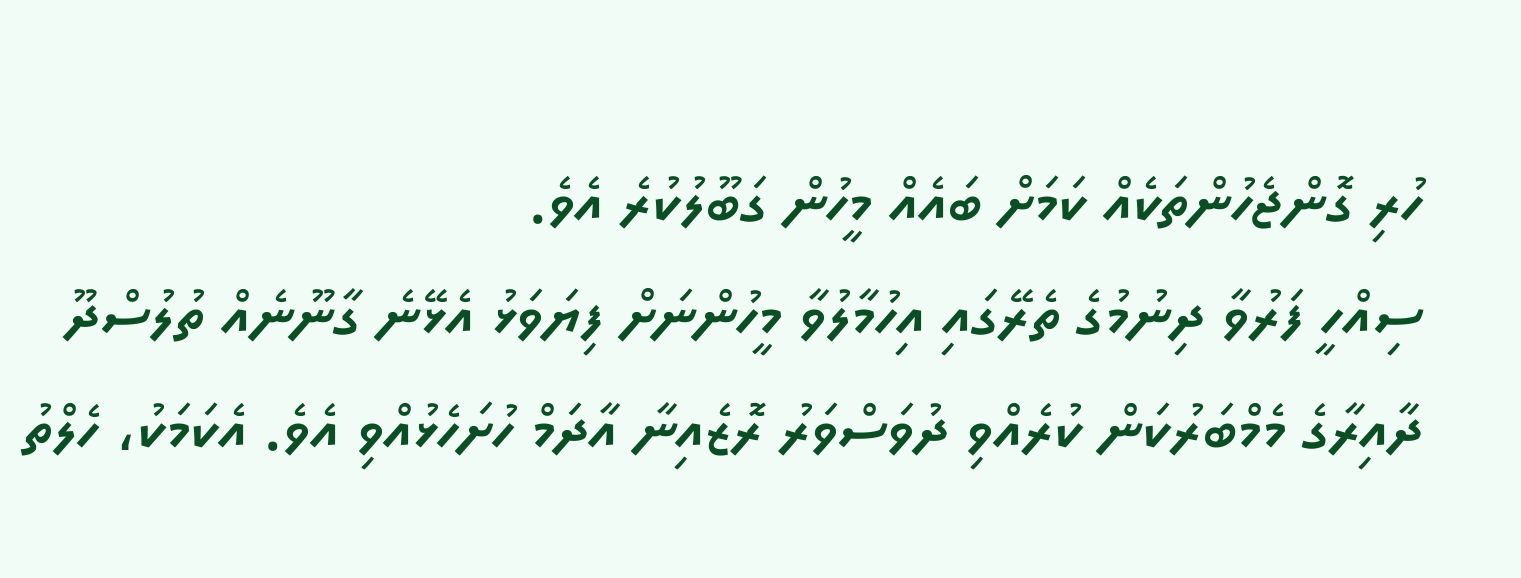ހުރި ގޮންޖެހުންތަކެއް ކަމަށް ބައެއް މީހުން ގަބޫލުކުރެ އެވެ.
ސިއްހީ ފަރުވާ ދިނުމުގެ ތެރޭގައި އިހުމާލުވާ މީހުންނަށް ފިޔަވަޅު އެޅޭނެ ގާނޫނެއް ތުލުސްދޫ ދާއިރާގެ މެމްބަރުކަން ކުރެއްވި ދުވަސްވަރު ރޮޒެއިނާ އާދަމް ހުށަހެޅުއްވި އެވެ. އެކަމަކު، ހެލްތު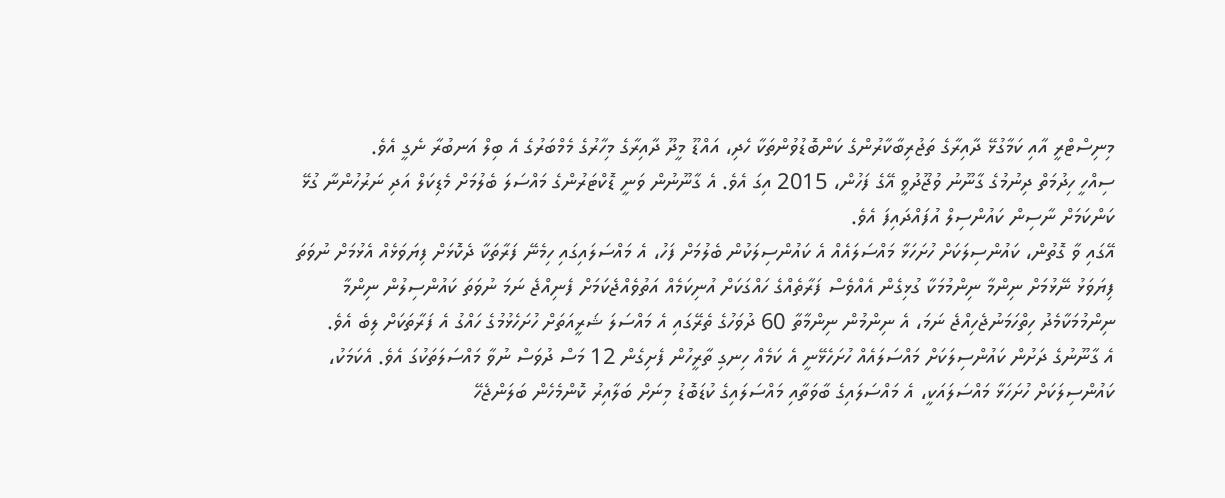މިނިސްޓްރީ އާއި ކަމާގުޅޭ ދާއިރާގެ ތަޖުރިބާކާރުންގެ ކަންބޮޑުވުންތަކާ ހެދި، އައްޑޫ މީދޫ ދާއިރާގެ މިހާރުގެ މެމްބަރުގެ އެ ބިލް އަނބުރާ ނެގީ އެވެ.
ސިއްހީ ހިދުމަތް ދިނުމުގެ ގާނޫނު ވުޖޫދުވީ އޭގެ ފަހުން، 2015 އިގަ އެވެ. އެ ގާނޫނުން ވަނީ ޑޮކްޓަރުންގެ މައްސަލަ ބެލުމަށް މެޑިކަލް އަދި ނަރުހުންނާ ގުޅޭ ކަންކަމަށް ނާސިން ކައުންސިލް އުފައްދައިފަ އެވެ.
އޭގައި ވާ ގޮތުން، ކައުންސިލަކަށް ހުށަހަޅާ މައްސަލައެއް އެ ކައުންސިލަކުން ބެލުމަށް ފަހު، އެ މައްސަލައިގައި ހިމެނޭ ފަރާތަކާ ދެކޮޅަށް ފިޔަވަޅެއް އެޅުމަށް ނުވަތަ ފިޔަވަޅު ނޭޅުމަށް ނިންމާ ނިންމުމަކާ ގުޅިގެން އެއްވެސް ފަރާތެއްގެ ހައްގަކަށް އުނިކަމެއް އަތުވެއްޖެކަމަށް ފެނިއްޖެ ނަމަ ނުވަތަ ކައުންސިލުން ނިންމާ ނިންމުމަކާމެދު ހިތްހަމަނުޖެހިއްޖެ ނަމަ، އެ ނިންމުން ނިންމާތާ 60 ދުވަހުގެ ތެރޭގައި އެ މައްސަލަ ޝަރީއަތަށް ހުށަހެޅުމުގެ ހައްގު އެ ފަރާތަކަށް ލިބެ އެވެ.
އެ ގާނޫނުގެ ދަށުން ކައުންސިލަކަށް މައްސަލައެއް ހުށަހެޅޭނީ އެ ކަމެއް ހިނގި ތާރީހުން ފެށިގެން 12 މަސް ދުވަސް ނުވާ މައްސަލަތަކުގަ އެވެ. އެކަމަކު، ކައުންސިލަކަށް ހުށަހަޅާ މައްސަލައަކީ، އެ މައްސަލައިގެ ބާވަތާއި މައްސަލައިގެ ކުޑަބޮޑު މިނަށް ބަލާއިރު ކޮންމެހެން ބަލަންޖެހޭ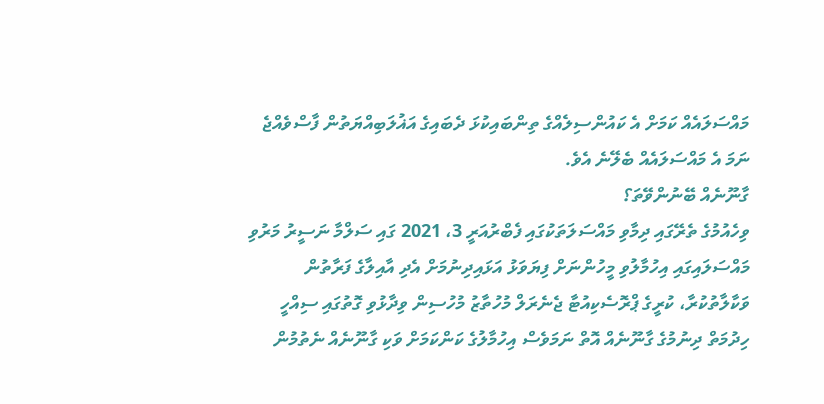މައްސަލައެއް ކަމަށް އެ ކައުންސިލެއްގެ ތިންބައިކުޅަ ދެބައިގެ އަޣުލަބިއްޔަތުން ފާސްވެއްޖެ ނަމަ އެ މައްސަލައެއް ބެލޭނެ އެވެ.
ގާނޫނެއް ބޭނުންވޭތަ؟
ވިހެއުމުގެ ތެރޭގައި ދިމާވި މައްސަލަތަކުގައި ފެބްރުއަރީ 3، 2021 ގައި ސަލްމާ ނަސީރު މަރުވި މައްސަލައިގައި އިހުމާލުވި މީހުންނަށް ފިޔަވަޅު އަޅައިދިނުމަށް އެދި އާއިލާގެ ފަރާތުން ވަކާލާތުކުރާ، ކުރީގެ ޕްރޮސެކިއުޓާ ޖެނެރަލް މުހުތާޒު މުހުސިން ވިދާޅުވި ގޮތުގައި ސިއްހީ ހިދުމަތް ދިނުމުގެ ގާނޫނެއް އޮތް ނަމަވެސް އިހުމާލުގެ ކަންކަމަށް ވަކި ގާނޫނެއް ނެތުމުން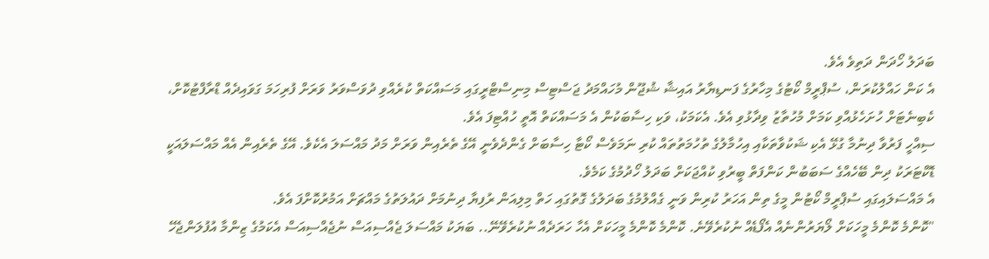ބަދަލު ހޯދަން ދަތިވެ އެވެ.
އެ ކަން ހައްލުކުރަން، ސުޕްރީމް ކޯޓުގެ މިހާރުގެ ފަނޑިޔާރު އައިޝާ ޝުޖޫން މުހައްމަދު ޖަސްޓިސް މިނިސްޓްރީގައި މަސައްކަތް ކުރެއްވި ދުވަސްވަރު ވަރަށް ފުރިހަމަ ގަވައިދެއް ޑްރާފްޓުކޮށް، ކެބިނެޓަށް ހުށަހެޅުއްވި ކަމަށް މުހުތާޒު ވިދާޅުވި އެވެ. އެކަމަކު، ވަކި ހިސާބަކުން އެ މަސައްކަތް އޮތީ ހުއްޓިފަ އެވެ.
ސިއްހީ ފަރުވާ ދިނުމާ ގުޅޭ އެކި ޝަކުވާތަކާއި އިހުމާލުގެ ތުހުމަތުތައް ކުރި ނަމަވެސް ކޯޓާ ހިސާބަށް ގެންދެވެނީ އޭގެ ތެރެއިން ވަރަށް މަދު މައްސަލަ އެކެވެ. އޭގެ ތެރެއިން އެއް މައްސަލައަކީ ޑޮކްޓަރަކު ދިން ބޭހެއްގެ ސަބަބުން ކަންފަތް ބީރުވި ކުއްޖަކަށް ބަދަލު ހޯދުމުގެ ކަމެވެ.
އެ މައްސަލައިގައި ސުޕްރީމް ކޯޓުން މީގެ ތިން އަހަރު ކުރިން ވަނީ ގެއްލުމުގެ ބަދަލުގެ ގޮތުގައި ހަތް މިލިއަން ރުފިޔާ ދިނުމަށް ދައުލަތުގެ މައްޗަށް އަމުރުކޮށްފަ އެވެ.
"ކޮންމެ ކޮންމެ މީހަކަށް ލޯޔަރުންނެއް އެފޯޑެއް ނުކުރެވޭނެ. ކޮންމެ ކޮންމެ މީހަކަށް އެހާ ހަރަދެއް ނުކުރެވޭނޭ.. ބަޔަކު މައްސަލަ ޖެއްސިއަސް ނުޖެއްސިއަސް އެކަމުގެ ޒިންމާ އުފުލަންޖެހޭ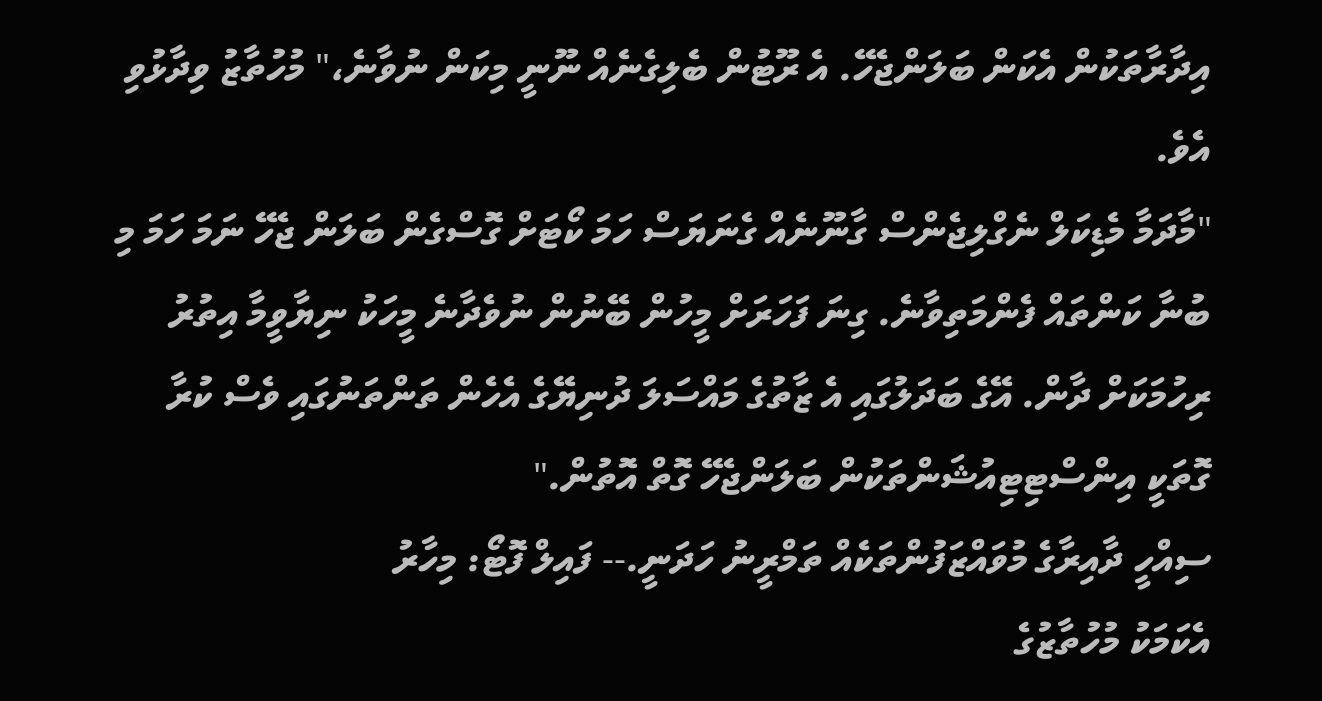އިދާރާތަކުން އެކަން ބަލަންޖެހޭ. އެ ރޫޓުން ބެލިގެނެއް ނޫނީ މިކަން ނުވާނެ،" މުހުތާޒު ވިދާޅުވި އެވެ.
"މާދަމާ މެޑިކަލް ނެގްލިޖެންސް ގާނޫނެއް ގެނަޔަސް ހަމަ ކޯޓަށް ގޮސްގެން ބަލަން ޖެހޭ ނަމަ ހަމަ މި ބުނާ ކަންތައް ފެންމަތިވާނެ. ގިނަ ފަހަރަށް މީހުން ބޭނުން ނުވެދާނެ މީހަކު ނިޔާވީމާ އިތުރު ރިހުމަކަށް ދާން. އޭގެ ބަދަލުގައި އެ ޒާތުގެ މައްސަލަ ދުނިޔޭގެ އެހެން ތަންތަނުގައި ވެސް ކުރާ ގޮތަކީ އިންސްޓިޓިއުޝަންތަކުން ބަލަންޖެހޭ ގޮތް އޮތުން."
ސިއްހީ ދާއިރާގެ މުވައްޒަފުންތަކެއް ތަމްރީނު ހަދަނީ.-- ފައިލް ފޮޓޯ: މިހާރު
އެކަމަކު މުހުތާޒުގެ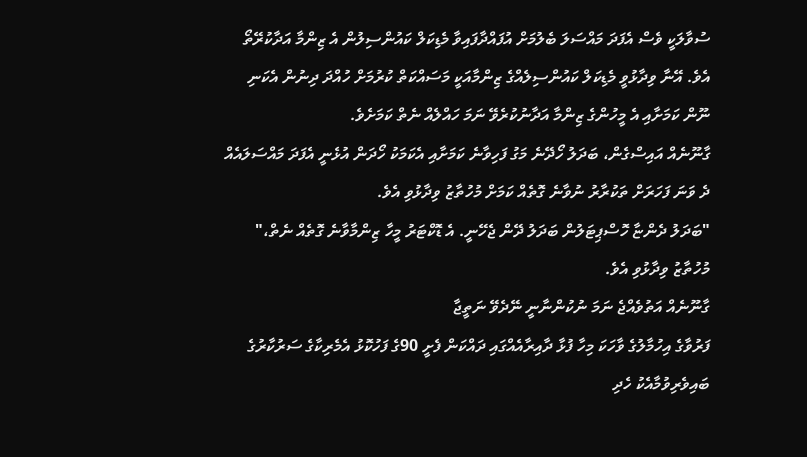ސުވާލަކީ ވެސް އެފަދަ މައްސަލަ ބެލުމަށް އުފައްދާފައިވާ މެޑިކަލް ކައުންސިލުން އެ ޒިންމާ އަދާކުރޭތޯ އެވެ. އޭނާ ވިދާޅުވީ މެޑިކަލް ކައުންސިލެއްގެ ޒިންމާއަކީ މަސައްކަތް ކުރުމަށް ހުއްދަ ދިނުން އެކަނި ނޫން ކަމަށާއި އެ މީހުންގެ ޒިންމާ އަދާނުކުރެވޭ ނަމަ ހައްލެއް ނެތް ކަމަށެވެ.
ގާނޫނެއް އައިސްގެން، ބަދަލު ހޯދޭނެ މަގު ފަހިވާނެ ކަމަށާއި އެކަމަކު ހޯދަން އުޅެނީ އެފަދަ މައްސަލައެއް ދެ ވަނަ ފަހަރަށް ތަކުރާރު ނުވާނެ ގޮތެއް ކަމަށް މުހުތާޒު ވިދާޅުވި އެވެ.
"ބަދަލު ދެންޏާ ހޮސްޕިޓަލުން ބަދަލު ދޭން ޖެހޭނީ. އެ ޑޮކްޓަރު މީހާ ޒިންމާވާނެ ގޮތެއް ނެތް،" މުހުތާޒު ވިދާޅުވި އެވެ.
ގާނޫނެއް އަތުވެއްޖެ ނަމަ ނުކުންނާނީ ނޭދެވޭ ނަތީޖާ
ފަރުވާގެ އިހުމާލުގެ ވާހަކަ މިހާ ފުޅާ ދާއިރާއެއްގައި ދައްކަން ފެށީ 90ގެ ފަހުކޮޅު އެމެރިކާގެ ސަރުކާރުގެ ބައިވެރިވުމާއެކު ހެދި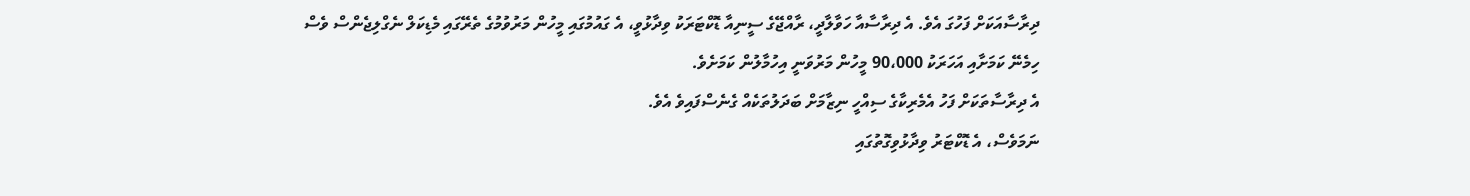ދިރާސާއަކަށް ފަހުގަ އެވެ. އެ ދިރާސާއާ ހަވާލާދީ، ރާއްޖޭގެ ސީނިއާ ޑޮކްޓަރަކު ވިދާޅުވީ، އެ ގައުމުގައި މީހުން މަރުވުމުގެ ތެރޭގައި މެޑިކަލް ނެގްލިޖެންސް ވެސް ހިމެނޭ ކަމަށާއި އަހަރަކު 90،000 މީހުން މަރުވަނީ އިހުމާލުން ކަމަށެވެ.
އެ ދިރާސާތަކަށް ފަހު އެމެރިކާގެ ސިއްހީ ނިޒާމަށް ބަދަލުތަކެއް ގެނެސްފައިވެ އެވެ.
ނަމަވެސް، އެ ޑޮކްޓަރު ވިދާޅުވިގޮތުގައި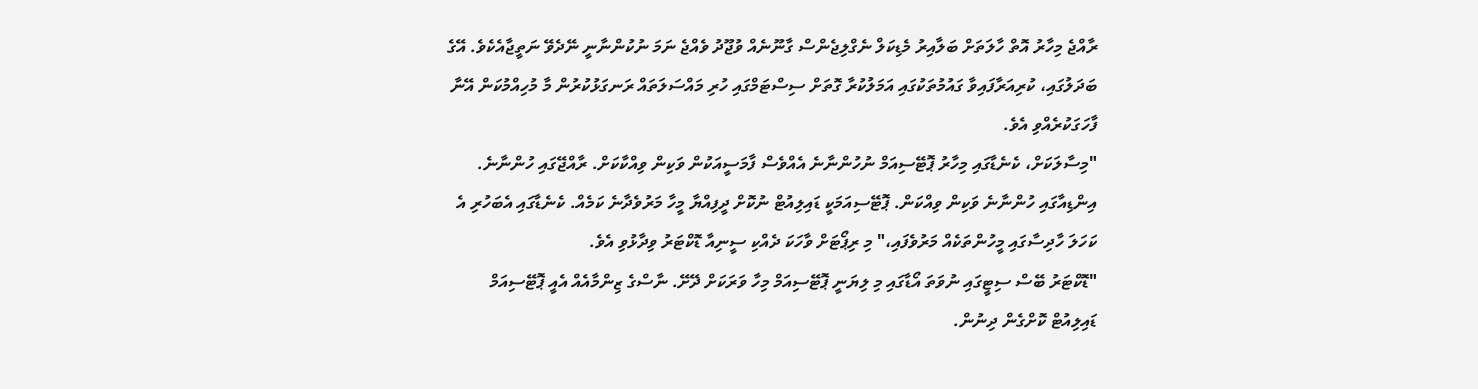ރާއްޖެ މިހާރު އޮތް ހާލަތަށް ބަލާއިރު މެޑިކަލް ނެގްލިޖެންސް ގާނޫނެއް ވުޖޫދު ވެއްޖެ ނަމަ ނުކުންނާނީ ނޭދެވޭ ނަތީޖާއެކެވެ. އޭގެ ބަދަލުގައި، ކުރިއަރާފައިވާ ގައުމުތަކުގައި އަމަލުކުރާ ގޮތަށް ސިސްޓަމްގައި ހުރި މައްސަލަތައް ރަނގަޅުކުރުން މާ މުހިއްމުކަން އޭނާ ފާހަގަކުރެއްވި އެވެ.
"މިސާލަކަށް، ކެނެޑާގައި މިހާރު ޕޮޓޭސިއަމް ނުހުންނާނެ އެއްވެސް ފާމަސީއަކުން ވަކިން ވިއްކާކަށް. ރާއްޖޭގައި ހުންނާނެ. އިންޑިއާގައި ހުންނާނެ ވަކިން ވިއްކަން. ޕޮޓޭސިއަމަކީ ޑައިލިއުޓް ނުކޮށް ދީފިއްޔާ މީހާ މަރުވެދާނެ ކަމެއް. ކެނެޑާގައި އެބަހުރި އެ ކަހަލަ ހާދިސާގައި މީހުންތަކެއް މަރުވެފައި،" މި ރިޕޯޓަށް ވާހަކަ ދެއްކި ސީނިއާ ޑޮކްޓަރު ވިދާޅުވި އެވެ.
"ޑޮކްޓަރު ބޭސް ސިޓީގައި ނުވަތަ އޯޑާގައި މި ލިޔަނީ ޕޮޓޭސިއަމް މިހާ ވަރަކަށް ދޭށޭ. ނާސްގެ ޒިންމާއެއް އެއީ ޕޮޓޭސިއަމް ޑައިލިއުޓް ކޮށްގެން ދިނުން.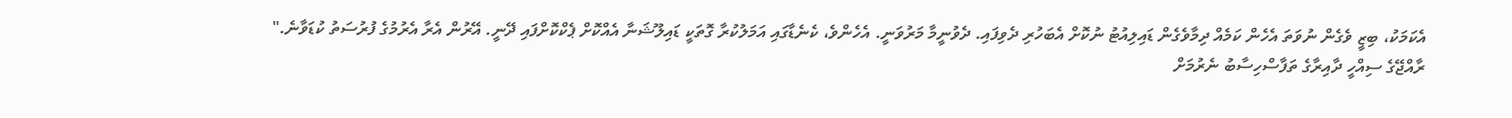އެކަމަކު، ބިޒީ ވެގެން ނުވަތަ އެހެން ކަމެއް ދިމާވެގެން ޑައިލިއުޓު ނުކޮށް އެބަހުރި ދެވިފައި. ދެވުނީމާ މަރުވަނީ. އެހެންވެ، ކެނެޑާގައި އަމަލުކުރާ ގޮތަކީ ޑައިލޫޝަނާ އެއްކޮށް ޕެކްކޮށްފައި ދޭނީ. އޭރުން އެރާ އެރުމުގެ ފުރުސަތު ކުޑަވާނެ."
ރާއްޖޭގެ ސިއްހީ ދާއިރާގެ ތަފާސްހިސާބު ނެރުމަށް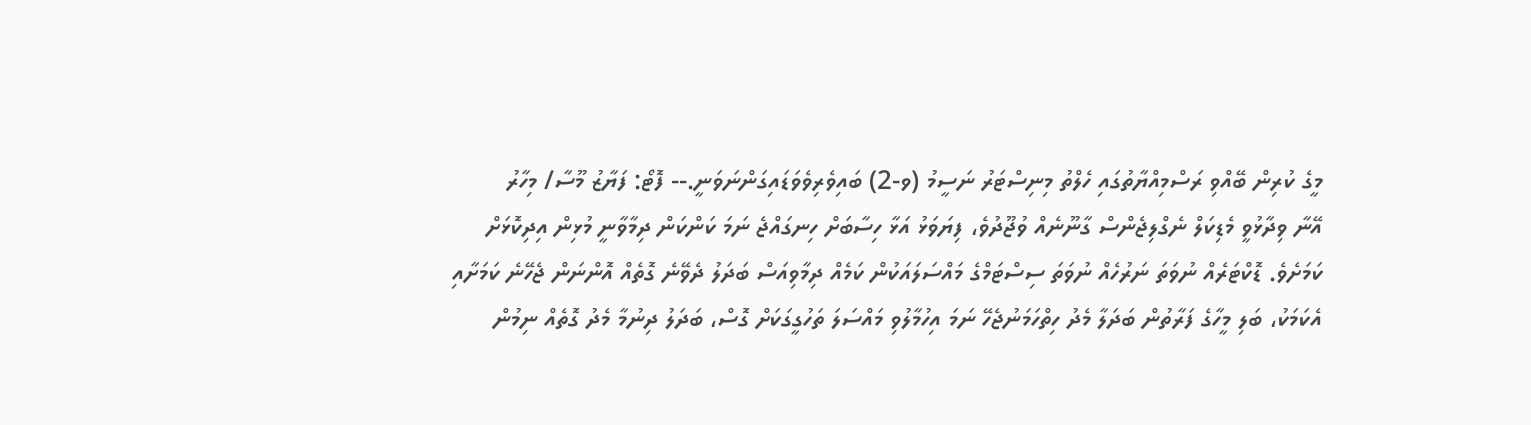މީގެ ކުރިން ބޭއްވި ރަސްމިއްޔާތުގައި ހެލްތު މިނިސްޓަރު ނަސީމު (ވ-2) ބައިވެރިވެވަޑައިގަންނަވަނީ.-- ފޮޓޯ: ފަޔާޒު މޫސާ/ މިހާރު
އޭނާ ވިދާޅުވީ މެޑިކަލް ނެގްލިޖެންސް ގާނޫނެއް ވުޖޫދުވެ، ފިޔަވަޅު އަޅާ ހިސާބަށް ހިނގައްޖެ ނަމަ ކަންކަން ދިމާވާނީ މުޅިން އިދިކޮޅަށް ކަމަށެވެ. ޑޮކްޓަރެއް ނުވަތަ ނަރުހެއް ނުވަތަ ސިސްޓަމްގެ މައްސަލައަކުން ކަމެއް ދިމާވިއަސް ބަދަލު ދެވޭނެ ގޮތެއް އޮންނަން ޖެހޭނެ ކަމަށާއި އެކަމަކު، ބަލި މީހާގެ ފަރާތުން ބަދަލާ މެދު ހިތްހަމަނުޖެހޭ ނަމަ އިހުމާލުވި މައްސަލަ ތަހުގީގަކަށް ގޮސް، ބަދަލު ދިނުމާ މެދު ގޮތެއް ނިމުން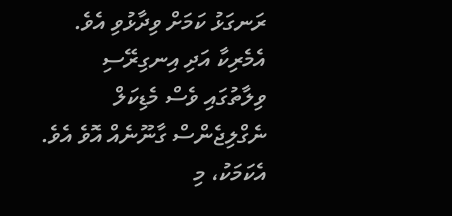ރަނގަޅު ކަމަށް ވިދާޅުވި އެވެ.
އެމެރިކާ އަދި އިނގިރޭސި ވިލާތުގައި ވެސް މެޑިކަލް ނެގްލިޖެންސް ގާނޫނެއް އޮވެ އެވެ.
އެކަމަކު، މި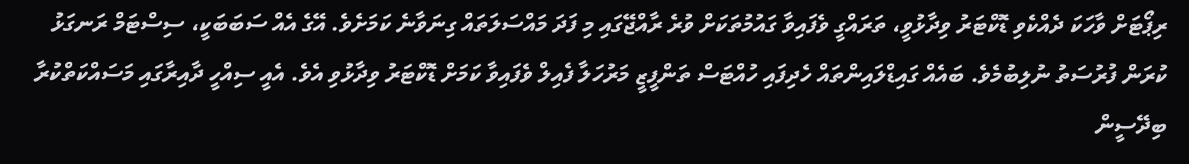ރިޕޯޓަށް ވާހަކަ ދެއްކެވި ޑޮކްޓަރު ވިދާޅުވީ، ތަރައްގީ ވެފައިވާ ގައުމުތަކަށް ވުރެ ރާއްޖޭގައި މި ފަދަ މައްސަލަތައް ގިނަވާނެ ކަމަށެވެ. އޭގެ އެއް ސަބަބަކީ، ސިސްޓަމް ރަނގަޅު ކުރަން ފުރުސަތު ނުލިބުމެވެ. ބައެއް ގައިޑްލައިންތައް ހެދިފައި ހުއްޓަސް ތަންފީޒީ މަރުހަލާ ފެއިލް ވެފައިވާ ކަމަށް ޑޮކްޓަރު ވިދާޅުވި އެވެ. އެއީ ސިއްހީ ދާއިރާގައި މަސައްކަތްކުރާ ބިދޭސީން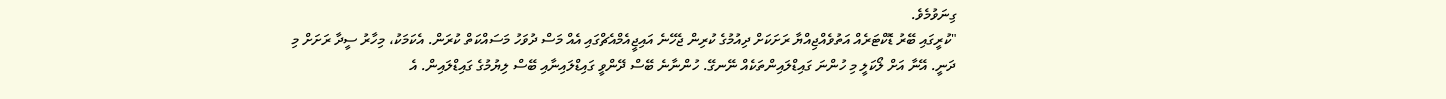ގިނަވުމެވެ.
"ކުރީގައި ބޭރު ޑޮކްޓަރެއް އަތުވެއްޖިއްޔާ ރަށަކަށް ދިއުމުގެ ކުރިން ޖެހޭނެ އައިޖީއެމްއެޗްގައި އެއް މަސް ދުވަހު މަސައްކަތް ކުރަން. އެކަމަކު، މިހާރު ސީދާ ރަށަށް މި ދަނީ. އޭނާ އަށް ލޯކަލީ މި ހުންނަ ގައިޑްލައިންތަކެއް ނޭނގޭ. ހުންނާނެ ބޭސް ދޭންވީ ގައިޑްލައިނާއި ބޭސް ލިޔުމުގެ ގައިޑްލައިން. އެ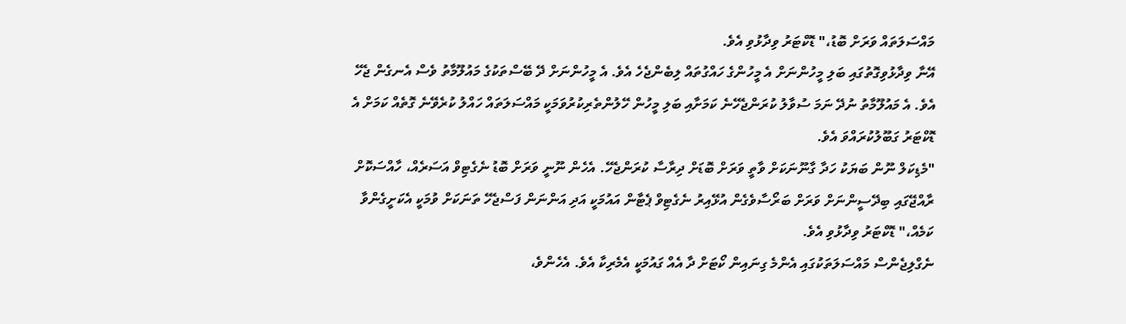މައްސަލަތައް ވަރަށް ބޮޑު،" ޑޮކްޓަރު ވިދާޅުވި އެވެ.
އޭނާ ވިދާޅުވިގޮތުގައި ބަލި މީހުންނަށް އެ މީހުންގެ ހައްގުތައް ލިބެންޖެހެ އެވެ. އެ މީހުންނަށް ދޭ ބޭސްތަކުގެ މައުލޫމާތު ވެސް އެނގެން ޖެހޭ އެވެ. އެ މައުލޫމާތު ނުދޭ ނަމަ ސުވާލު ކުރަންޖެހޭނެ ކަމަށާއި ބަލި މީހުން ހޭލުންތެރިކުރުވަމަކީ މައްސަލަތައް ހައްލު ކުރެވޭނެ ގޮތެއް ކަމަށް އެ ޑޮކްޓަރު ގަބޫލުކުރައްވަ އެވެ.
"މެޑިކަލް ނޫން ބަޔަކު ހަދާ ގާނޫނަކަށް ވާތީ ވަރަށް ބޮޑަށް ދިރާސާ ކުރަންޖެހޭ. އެހެން ނޫނީ ވަރަށް ބޮޑު ނެގެޓިވް އަސަރެއް، ހާއްސަކޮށް ރާއްޖޭގައި ބިދޭސީންނަށް ވަރަށް ބަރޯސާވެގެން އުޅޭއިރު ނެގެޓިވް ޕެޓާން އައުމަކީ އަދި އަންނަން ފަސްޖެހޭ ތަނަކަށް ވުމަކީ އެކަށީގެންވާ ކަމެއް،" ޑޮކްޓަރު ވިދާޅުވި އެވެ.
ނެގްލިޖެންސް މައްސަލަތަކުގައި އެންމެ ގިނައިން ކޯޓަށް ދާ އެއް ގައުމަކީ އެމެރިކާ އެވެ. އެހެންވެ،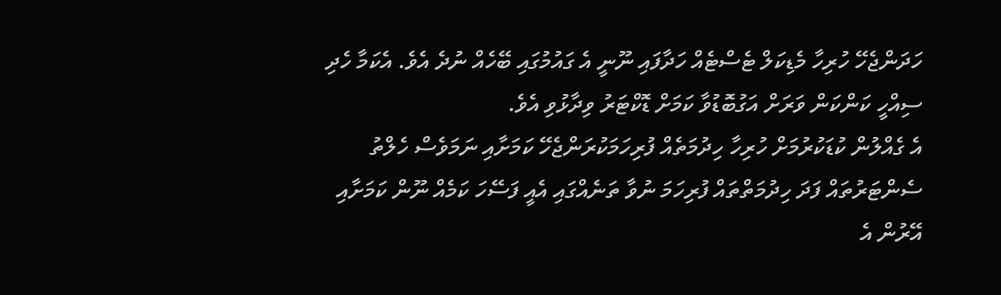ހަދަންޖެހޭ ހުރިހާ މެޑިކަލް ޓެސްޓެއް ހަދާފައި ނޫނީ އެ ގައުމުގައި ބޭހެއް ނުދެ އެވެ. އެކަމާ ހެދި ސިއްހީ ކަންކަން ވަރަށް އަގުބޮޑުވާ ކަމަށް ޑޮކްޓަރު ވިދާޅުވި އެވެ.
އެ ގެއްލުން ކުޑަކުރުމަށް ހުރިހާ ހިދުމަތެއް ފުރިހަމަކުރަންޖެހޭ ކަމަށާއި ނަމަވެސް ހެލްތު ސެންޓަރުތައް ފަދަ ހިދުމަތްތައް ފުރިހަމަ ނުވާ ތަނެއްގައި އެއީ ފަސޭހަ ކަމެއް ނޫން ކަމަށާއި އޭރުން އެ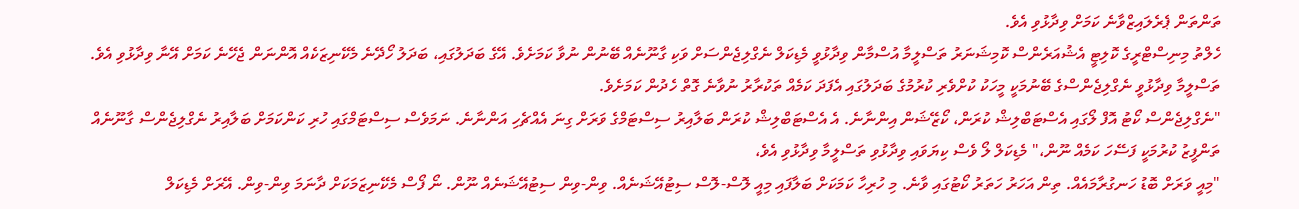ތަންތަން ޕެރެލައިޒްވާނެ ކަމަށް ވިދާޅުވި އެވެ.
ހެލްތު މިނިސްޓްރީގެ ކޮލިޓީ އެޝުއަރެންސް ކޮމިޝަނަރު ތަސްލީމާ އުސްމާން ވިދާޅުވީ މެޑިކަލް ނެގްލިޖެންސަށް ވަކި ގާނޫނެއް ބޭނުން ނުވާ ކަމަށެވެ. އޭގެ ބަދަލުގައި، ބަދަލު ހޯދޭނެ މެކޭނިޒަކެއް އޮންނަން ޖެހޭނެ ކަމަށް އޭނާ ވިދާޅުވި އެވެ.
ތަސްލީމާ ވިދާޅުވީ ނެގްލިޖެންސްގެ ބޭނުމަކީ މީހަކު ކުށްވެރި ކުރުމުގެ ބަދަލުގައި އެފަދަ ކަމެއް ތަކުރާރު ނުވާނެ ގޮތް ހެދުން ކަމަށެވެ.
"ނެގްލިޖެންސް ކޯޓު އޮފް ލޯގައި އެސްޓަބްލިޝް ކުރަން، ކޯޒޭޝަން އިންނާނެ. އެ އެސްޓަބްލިޝް ކުރަން ބަލާއިރު ސިސްޓަމްގެ ވަރަށް ގިނަ އެއްޗެހި އަންނާނެ. ނަމަވެސް ސިސްޓަމްގައި ހުރި ކަންކަމަށް ބަލާއިރު ނެގްލިޖެންސް ގާނޫނެއް ތަންފީޒު ކުރުމަކީ ފަސޭހަ ކަމެއް ނޫން،" މެޑިކަލް ލޯ ވެސް ކިޔަވައި ވިދާޅުވި ތަސްލީމާ ވިދާޅުވި އެވެ،
"މިއީ ވަރަށް ބޮޑު ހަނގުރާމައެއް. ތިން އަހަރު ހަތަރު ކޯޓުގައި ވާނެ. މި ހުރިހާ ކަމަކަށް ބަލާފައި މިއީ ލޮސް-ލޮސް ސިޓުއޭޝަނެއް. ވިން-ވިން ސިޓުއޭޝަނެއް ނޫން. ނޯ ފޯސް މެކޭނިޒަމަކަށް ދާނަމަ ވިން-ވިން. އޭރަށް މެޑިކަލް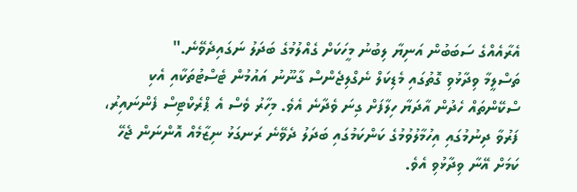އެރާއެއްގެ ސަބަބުން އަނިޔާ ލިބުނު މީހަކަށް ގެއްލުމުގެ ބަދަލު ނަގައިދެވޭނެ."
ތަސްލީމާ ވިދާޅުވި ގޮތުގައި މެޑިކަލް ނެގްލިޖެންސް ގާނޫނު އައުމުން ޓެސްޓުތަކާއި އެކި ސްކޭންތައް ހެދުން އާދަޔާ ހިލާފަށް ގިނަ ވެދާނެ އެވެ. މިހާރު ވެސް އެ ޕްރެކްޓިސް ފެންނައިރު، ފަރުވާ ދިނުމުގައި އިހުމާލުވުމުގެ ކަންކަމުގައި ބަދަލު ދެވޭނެ ރަނގަޅު ނިޒާމެއް އޮންނަން ޖެހޭ ކަމަށް އޭނާ ވިދާޅުވި އެވެ.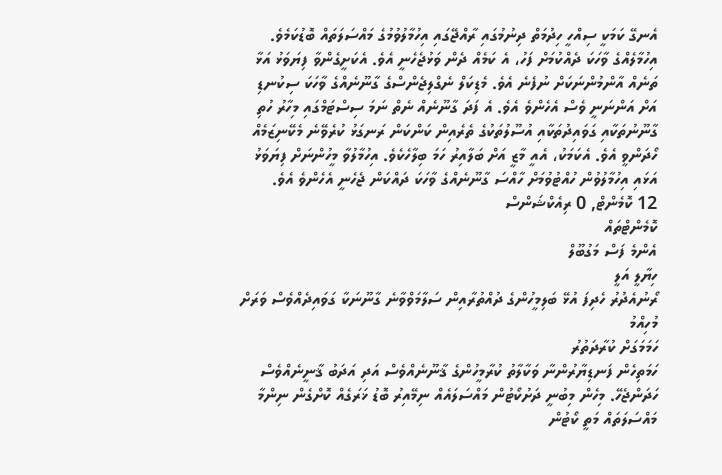އެނގޭ ކަމަކީ ސިއްހީ ހިދުމަތް ދިނުމުގައި ރާއްޖޭގައި އިހުމާލުވުމުގެ މައްސަލަތައް ބޮޑުކަމެވެ. އިހުމާލެއްގެ ވާހަކަ ދެއްކުމަށް ފަހު، އެ ކަމެއް ދެން ވަޅުޖެހެނީ އެވެ. އެކަށީގެންވާ ފިޔަވަޅު އަޅާ ތަނެއް އާންމުންނަކަށް ނުފެނެ އެވެ. މެޑިކަލް ނެގްލިޖެންސްގެ ގާނޫނެއްގެ ވާހަކަ ސިކުނޑި އަށް އަންނަނީ ވެސް އެހެންވެ އެވެ. އެ ފަދަ ގާނޫނެއް ނެތް ނަމަ ސިސްޓަމްގައި މިހާރު ހުތި ގާނޫނުތަކާއި ގަވައިދުތަކާއި އުސޫލުތަކުގެ ތެރެއިން ކަންކަން ރަނގަޅު ކުރެވޭނެ މެކޭނިޒަމެއް ހޯދަންވީ އެވެ. އެކަމަކު، އެއީ މާޒީ އަށް ބަލާއިރު ހަމަ ބިލާހެކެވެ. އިހުމާލުވާ މީހުންނަށް ފިޔަވަޅު އަޅައި އިހުމާލުވުން ހުއްޓުވުމަށް ހާއްސަ ގާނޫނެއްގެ ވާހަކަ ދައްކަން ޖެހެނީ އެހެންވެ އެވެ.
12 ކޮމެންޓް, 0 ރިއެކްޝަންސް
ކޮމެންޓްތައް
އެންމެ ފަސް މަގުބޫލް
ހިޔާލީ އަލީ
ރޯނުއެދުރު ހެދިފަ އުޅޭ ބަލިމީހުންގެ ދުއްތުރާއިން ސަލާމަވްވާނެ ގާނޫނަކާ ގަވައިދެއްވެސް ވަރަށް މުހިއްމު
ހަމަމަގަށް ކުރާދަތުރު
ހަމަތިހެން ފަނޑިޔާރުންނާ ވަކާލާތު ކުރާމީހުންގެ ޤާނޫނެއްވެސް އަދި އަދަބު ޤާނީނެއްވެސް ހަދަންޖެހޭ. މިހެން މިބުނީ ދަށުކޯޓުން މައްސަލައެއް ނިމޭއިރު ބޮޑު ޚަރަގެއް ކޮށްގެން ނިންމާ މައްސަލަތައް މަތީ ކޯޓުން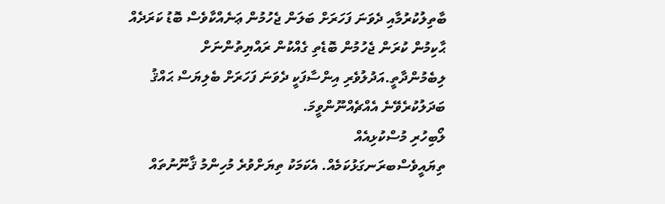ބާތިލުކުރުމާއި ދެވަނަ ފަހަރަށް ބަލަން ޖެހުމުން ޢަނެއްކާވެސް ބޮޑު ކަރަދެއް ޙާކިމުން ކުރަން ޖެހުމުން ބޮޑެތި ގެއްކުން ރައްޔިތުންނަށް ލިބެމުންދާތީ.އަދުލުވެރި އިންސާފަކީ ދެވަނަ ފަހަރަށް ބެލިޔަސް ޙައްޤު ބަދަލުކުރެވޭނެ އެއްޗެއްނޫންވީމަ.
ލޯބިހުރި މުސްކުޅިއެއް
ތިޔައީވެސްބރަނގަޅުކަމެއް. އެކަމަކު ތިޔަށްވުރެ މުހިންމު ޤާނޫނުތައް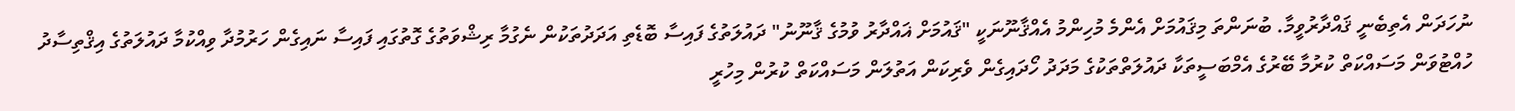ނުހަދަން އެތިބެނީ ޤައްދާރުވީމާ. ބުނަންތަ މިޤައުމަށް އެންމެ މުހިންމު އެއްޤާނޫނަކީ "ޤައުމަށް ޣައްދާރު ވުމުގެ ޤާނޫނު" ދައުލަތުގެ ފައިސާ ބޮޑެތި އަދަދުތަކުން ނެގުމާ ރިޝްވަތުގެ ގޮތުގައި ފައިސާ ނައިގެން ހަރުމުދާ ވިއްކުމާ ދައުލަތުގެ އިޤްތިސާދު ހުއްޓުވަން މަސައްކަތް ކުރުމާ ބޭރުގެ އެމްބަސީތަކާ ދައުލަތްތަކުގެ މަދަދު ހޯދައިގެން ވެރިކަން އަތުލަން މަސައްކަތް ކުރުން މިހުރީ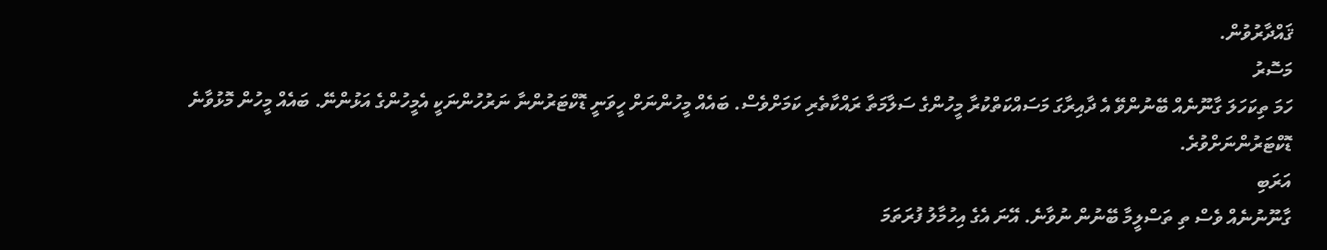ޤައްދާރުވުން.
މަސޮރު
ހަމަ ތިކަހަލަ ގާނޫނެއް ބޭނުންވޭ އެ ދާއިރާގަ މަސައްކަތްކުރާ މީހުންގެ ސަލާމަތާ ރައްކާތެރި ކަމަށްވެސް. ބައެއް މީހުންނަށް ހީވަނީ ޑޮކްޓަރުންނާ ނަރުހުންނަކީ އެމީހުންގެ އަޅުންނޭ. ބައެއް މީހުން މޮޅުވާނެ ޑޮކްޓަރުންނަށްވުރެ.
އަރަބި
ގާނޫނުނެއް ވެސް ތި ތަސްލީމާ ބޭނުން ނުވާނެ. އޭނަ އެގެ އިހުމާލު ފުރަތަމަ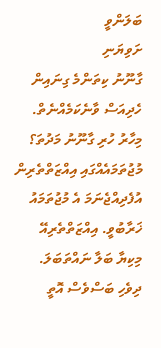ބަލަންވީ
ށަވިޔަނި
ގާނޫނު ކިތަންމެ ގިނައިން ހެދިއަސް ވާނެކަމެއްނެތް. މިހާރު ހުރި ގާނޫނު މަދުތަ؟ މުޖުތަމައެއްގައި އިއްޒަތްތެރިން އުފެދިއްޖެނަމަ އެ މުޖުތަމައު ޚަރާބުވީ. އިއްޒަތްތެރިއޭ މިކިޔާ ބަލާ ނައްތަބަލަ. ދިވެހި ބަސްވެސް އޮތީ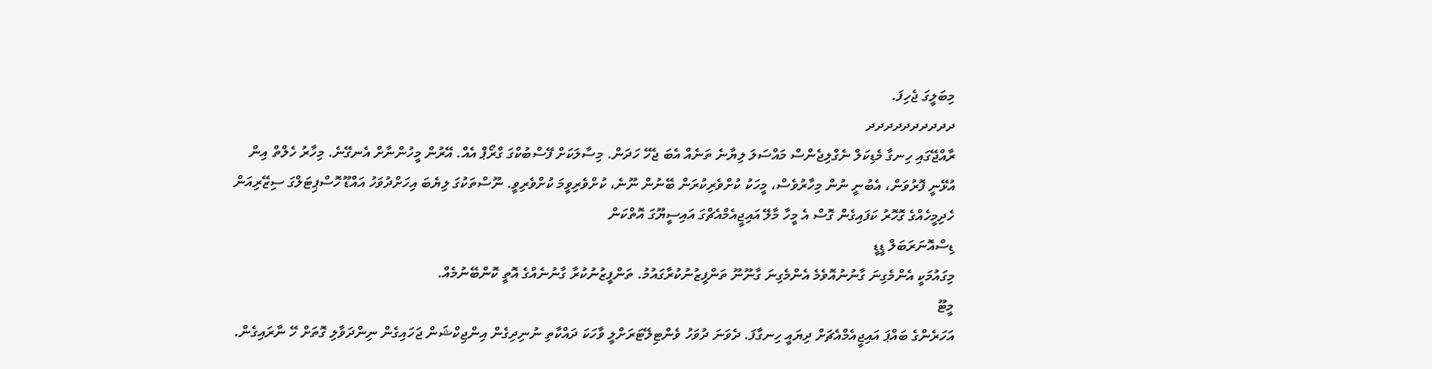މިބަލީގަ ޖެހިފަ.
ދދދދދދދދދދ
ރާއްޖޭގައި ހިނގާ މެޑިކަލް ނެގްލިޖެންސް މައްސަލަ ލިޔާނެ ތަނެއް އެބަ ޖެހޭ ހަދަން. މިސާލަކަށް ފޭސްބުކްގަ ގްރޯޕް އެއް. އޭރުން މީހުންނާށް އެނގޭނެ. މިހާރު ހެލްތް އިން އުޅޭނީ ފޮރުވަން، އެބުނީ ނުން މިހާރުވެސް، މީހަކު ކުށްވެރިކުރަން ބޭނުން ނޫނެ، ކުށްވެރިވީމަ ކުށްވެރިވީ. ނޫސްތަކުގަ ލިޔެބަ އިހަށްދުވަހު އައްޑޫ ހޮސްޕިޓަލްގަ ސިޒޭރިއަން ހެދިމީހެއްގެ ގޮހޮރު ކަފައިގެން ގޮސް އެ މީހާ މާލޭ އައިޖީއެމްއެޗްގަ އައިސީޔޫގަ އޮތްކަން
ޑިސްއޮނަރަބަލް ޑީޑީ
މިގައުމަކީ އެންމެގިނަ ގާނުނުއޮވެމެ އެންމެގިނަ ގާނޫނޫ ތަންފީޒުނުކުރާގައުމު. ތަންފީޒުނުކުރާ ގާނުނެއްގެ އޮތީ ކޮންބޭނުމެއް.
މީޓޫ
އަހަރެންގެ ބައްޕަ އައިޖީއެމްއެޗަށް ދިޔައީ ހިނގާފަ. ދެވަނަ ދުވަހު ވެންޓިލޭޓަރަށްލީ ވާހަކަ ދައްކާތި ނުނިދިގެން އިންޖިކްޝަން ޖަހައިގެން ނިންދަވާލި ގޮތަށް ހޭ ނާރައިގެން.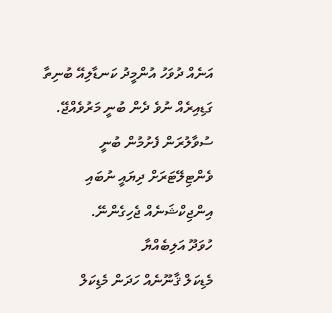އަނެއް ދުވަހު އުންމީދު ކަނޑާލިއޭ ބުނިތާ ގަޑިއިރެއް ނުވެ ދެން ބުނީ މަރުވެއްޖޭ. ސުވާލުރަން ފެށުމުން ބުނީ ވެންޓިލޭޓަރަށް ދިޔައީ ނުބައި އިންޖިކްޝަނެއް ޖެހިގެންނޭ.
ހުވަދޫ އަލިބެއްޔާ
މެޑިކަލް ޤާނޫނެއް ހަދަން މެޑިކަލް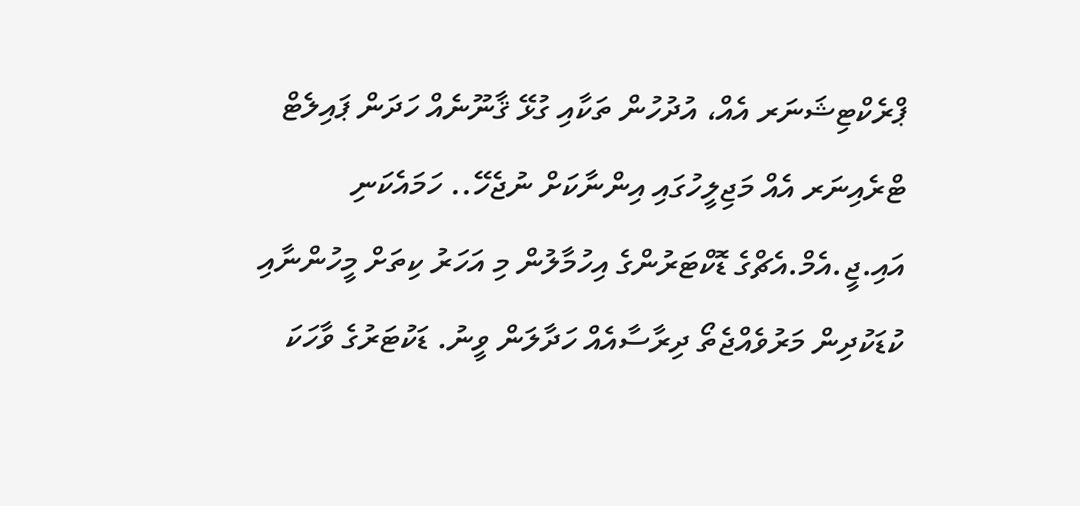ޕްރެކްޓިޝަނަރ އެއް، އުދުހުން ތަކާއި ގުޅޭ ޤާނޫނެއް ހަދަން ޕައިލެޓް ޓްރެއިނަރ އެއް މަޖިލީހުގައި އިންނާކަށް ނުޖެހޭ.. ހަމައެކަނި އައި.ޖީ.އެމް.އެޗްގެ ޑޮކްޓަރުންގެ އިހުމާލުން މި އަހަރު ކިތަށް މީހުންނާއި ކުޑަކުދިން މަރުވެއްޖެތޯ ދިރާސާއެއް ހަދާލަން ވީނު. ޑަކުޓަރުގެ ވާހަކަ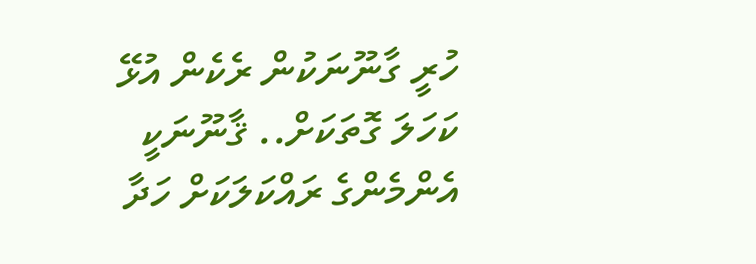ހުރީ ގާނޫނަކުން ރެކެން އުޅޭ ކަހަލަ ގޮތަކަށް.. ޤާނޫނަކީ އެންމެންގެ ރައްކަލަކަށް ހަދާ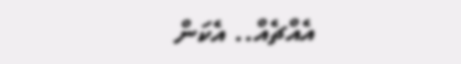އެއްޗެއް.. އެކަން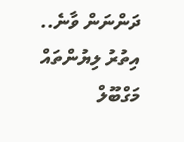ދަންނަން ވާނެ..
އިތުރު ލިޔުންތައް
މަގްބޫލް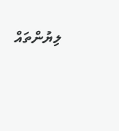ލިޔުންތައް